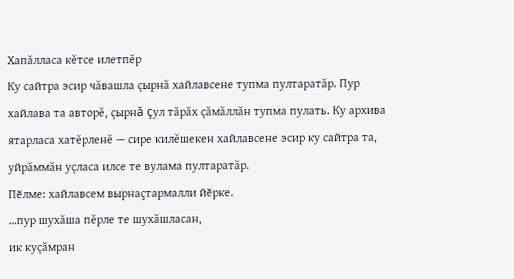Хапăлласа кĕтсе илетпĕр
Ку сайтра эсир чăвашла çырнă хайлавсене тупма пултаратăр. Пур
хайлава та авторĕ, çырнă çул тăрăх çăмăллăн тупма пулать. Ку архива
ятарласа хатĕрленĕ — сире килĕшекен хайлавсене эсир ку сайтра та,
уйрăммăн уçласа илсе те вулама пултаратăр.
Пӗлме: хайлавсем вырнаҫтармалли йӗрке.
…пур шухăша пĕрле те шухăшласан,
ик куçăмран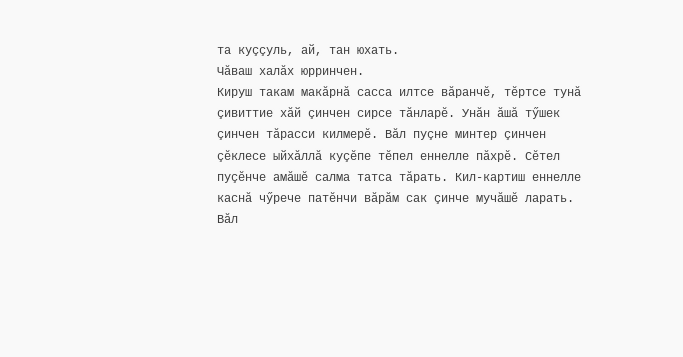та куççуль, ай, тан юхать.
Чăваш халăх юрринчен.
Кируш такам макăрнă сасса илтсе вăранчĕ, тĕртсе тунă çивиттие хăй çинчен сирсе тăнларĕ. Унăн ăшă тӳшек çинчен тăрасси килмерĕ. Вăл пуçне минтер çинчен çĕклесе ыйхăллă куçĕпе тĕпел еннелле пăхрĕ. Сĕтел пуçĕнче амăшĕ салма татса тăрать. Кил-картиш еннелле каснă чӳрече патĕнчи вăрăм сак çинче мучăшĕ ларать. Вăл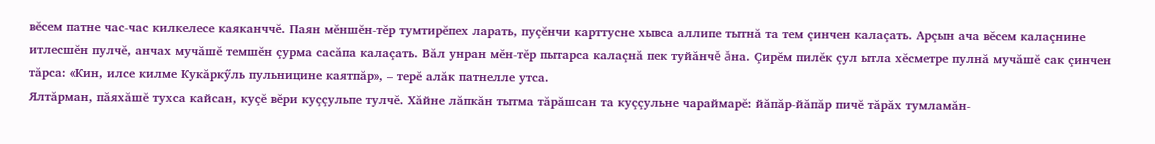вĕсем патне час-час килкелесе каяканччĕ. Паян мĕншĕн-тĕр тумтирĕпех ларать, пуçĕнчи карттусне хывса аллипе тытнă та тем çинчен калаçать. Арçын ача вĕсем калаçнине итлесшĕн пулчĕ, анчах мучăшĕ темшĕн çурма сасăпа калаçать. Вăл унран мĕн-тĕр пытарса калаçнă пек туйăнчĕ ăна. Çирĕм пилĕк çул ытла хĕсметре пулнă мучăшĕ сак çинчен тăрса: «Кин, илсе килме Кукăркӳль пульницине каятпăр», – терĕ алăк патнелле утса.
Ялтăрман, пăяхăшĕ тухса кайсан, куçĕ вĕри куççульпе тулчĕ. Хăйне лăпкăн тытма тăрăшсан та куççульне чараймарĕ: йăпăр-йăпăр пичĕ тăрăх тумламăн-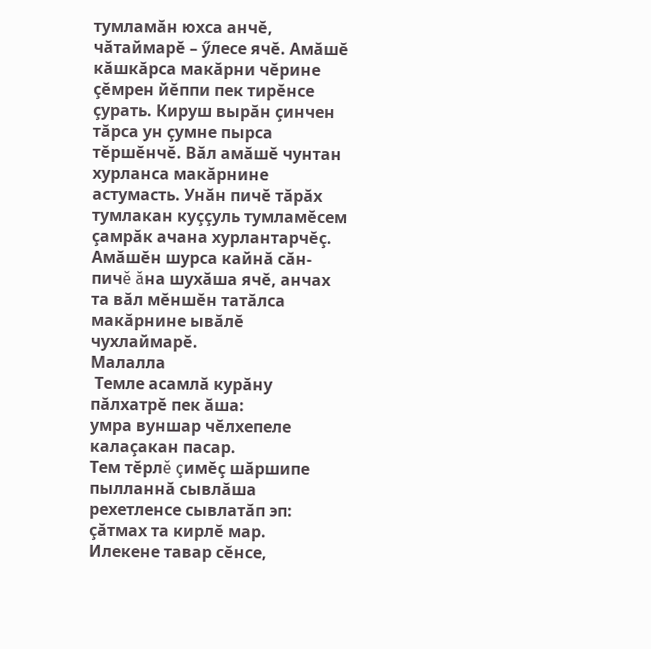тумламăн юхса анчĕ, чăтаймарĕ – ӳлесе ячĕ. Амăшĕ кăшкăрса макăрни чĕрине çĕмрен йĕппи пек тирĕнсе çурать. Кируш вырăн çинчен тăрса ун çумне пырса тĕршĕнчĕ. Вăл амăшĕ чунтан хурланса макăрнине астумасть. Унăн пичĕ тăрăх тумлакан куççуль тумламĕсем çамрăк ачана хурлантарчĕç. Амăшĕн шурса кайнă сăн-пичĕ ăна шухăша ячĕ, анчах та вăл мĕншĕн татăлса макăрнине ывăлĕ чухлаймарĕ.
Малалла
 Темле асамлă курăну пăлхатрĕ пек ăша:
умра вуншар чĕлхепеле калаçакан пасар.
Тем тĕрлĕ çимĕç шăршипе пылланнă сывлăша
рехетленсе сывлатăп эп: çăтмах та кирлĕ мар.
Илекене тавар сĕнсе,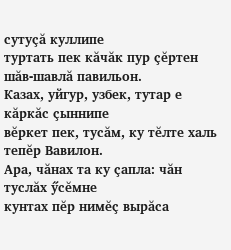сутуçă куллипе
туртать пек кăчăк пур çĕртен шăв-шавлă павильон.
Казах, уйгур, узбек, тутар е кăркăс çыннипе
вĕркет пек, тусăм, ку тĕлте халь тепĕр Вавилон.
Ара, чăнах та ку çапла: чăн туслăх ӳсĕмне
кунтах пĕр нимĕç вырăса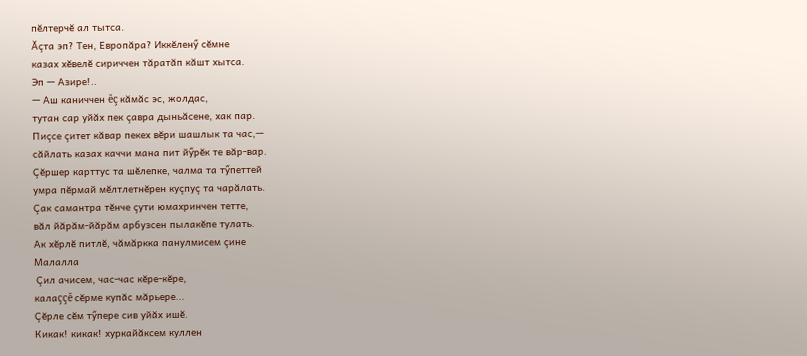пĕлтерчĕ ал тытса.
Ăçта эп? Тен, Европăра? Иккĕленӳ сĕмне
казах хĕвелĕ сириччен тăратăп кăшт хытса.
Эп — Азире!..
— Аш каниччен ĕç кăмăс эс, жолдас,
тутан сар уйăх пек çавра дыньăсене, хак пар.
Пиçсе çитет кăвар пекех вĕри шашлык та час,—
сăйлать казах каччи мана пит йӳрĕк те вăр-вар.
Çĕршер карттус та шĕлепке, чалма та тӳпеттей
умра пĕрмай мĕлтлетнĕрен куçпуç та чарăлать.
Çак самантра тĕнче çути юмахринчен тетте,
вăл йăрăм-йăрăм арбузсен пылакĕпе тулать.
Ак хĕрлĕ питлĕ, чăмăркка панулмисем çине
Малалла
 Çил ачисем, час-час кĕре-кĕре,
калаççĕ сĕрме купăс мăрьере...
Çĕрле сĕм тӳпере сив уйăх ишĕ.
Кикак! кикак! хуркайăксем куллен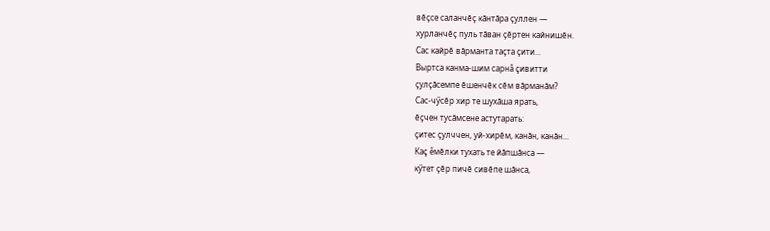вĕçсе саланчĕç кăнтăра çуллен —
хурланчĕç пуль тăван çĕртен кайнишĕн.
Сас кайрĕ вăрманта таçта çити...
Выртса канма-шим сарнă çивитти
çулçăсемпе ĕшенчĕк сĕм вăрманăм?
Сас-чӳсĕр хир те шухăша ярать,
ĕçчен тусăмсене астутарать:
çитес çулччен, уй-хирĕм, канăн, канăн...
Каç ĕмĕлки тухать те йăпшăнса —
кӳтет çĕр пичĕ сивĕпе шăнса,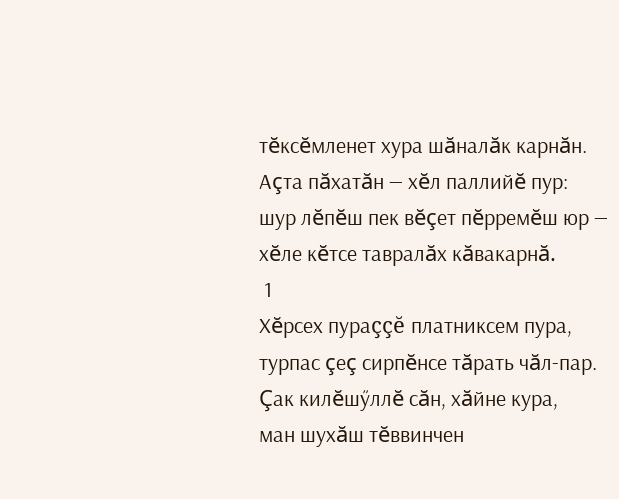тĕксĕмленет хура шăналăк карнăн.
Аçта пăхатăн — хĕл паллийĕ пур:
шур лĕпĕш пек вĕçет пĕрремĕш юр —
хĕле кĕтсе тавралăх кăвакарнă.
 1
Хĕрсех пураççĕ платниксем пура,
турпас çеç сирпĕнсе тăрать чăл-пар.
Çак килĕшӳллĕ сăн, хăйне кура,
ман шухăш тĕввинчен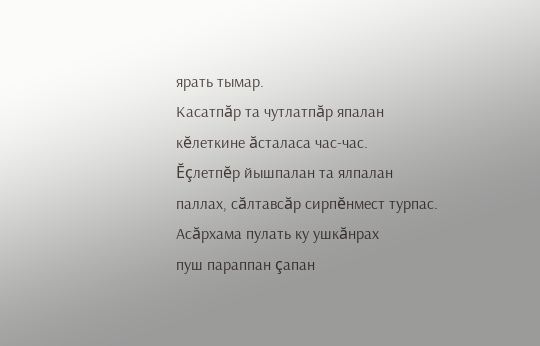ярать тымар.
Касатпăр та чутлатпăр япалан
кĕлеткине ăсталаса час-час.
Ĕçлетпĕр йышпалан та ялпалан
паллах, сăлтавсăр сирпĕнмест турпас.
Асăрхама пулать ку ушкăнрах
пуш параппан çапан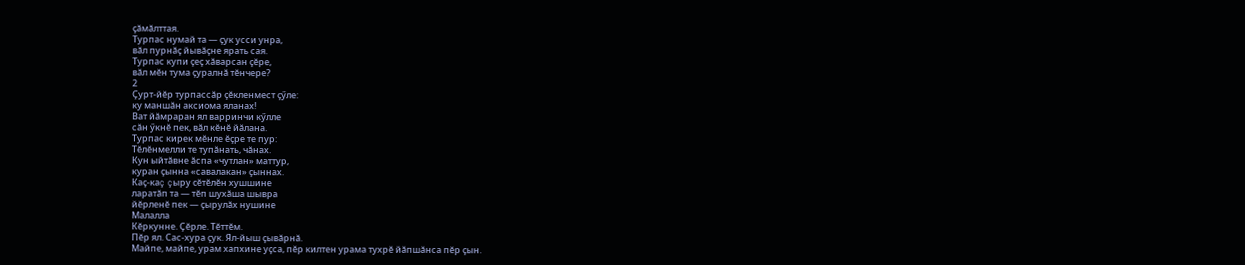çăмăлттая.
Турпас нумай та — çук усси унра,
вăл пурнăç йывăçне ярать сая.
Турпас купи çеç хăварсан çĕре,
вăл мĕн тума çуралнă тĕнчере?
2
Çурт-йĕр турпассăр çĕкленмест çӳле:
ку маншăн аксиома яланах!
Ват йăмраран ял варринчи кӳлле
сăн ӳкнĕ пек, вăл кĕнĕ йăлана.
Турпас кирек мĕнле ĕçре те пур:
Тĕлĕнмелли те тупăнать, чăнах.
Кун ыйтăвне ăспа «чутлан» маттур,
куран çынна «савалакан» çыннах.
Каç-каç çыру cĕтĕлĕн хушшине
ларатăп та — тĕп шухăша шывра
йĕрленĕ пек — çырулăх нушине
Малалла
Кĕркунне. Çĕрле. Тĕттĕм.
Пĕр ял. Сас-хура çук. Ял-йыш çывăрнă.
Майпе, майпе, урам хапхине уçса, пĕр килтен урама тухрĕ йăпшăнса пĕр çын.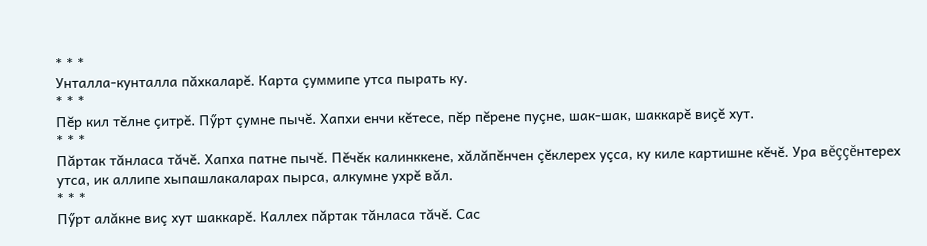* * *
Унталла-кунталла пăхкаларĕ. Карта çуммипе утса пырать ку.
* * *
Пĕр кил тĕлне çитрĕ. Пӳрт çумне пычĕ. Хапхи енчи кĕтесе, пĕр пĕрене пуçне, шак-шак, шаккарĕ виçĕ хут.
* * *
Пăртак тăнласа тăчĕ. Хапха патне пычĕ. Пĕчĕк калинккене, хăлăпĕнчен çĕклерех уçса, ку киле картишне кĕчĕ. Ура вĕççĕнтерех утса, ик аллипе хыпашлакаларах пырса, алкумне ухрĕ вăл.
* * *
Пӳрт алăкне виç хут шаккарĕ. Каллех пăртак тăнласа тăчĕ. Сас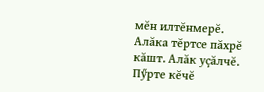мĕн илтĕнмерĕ. Алăка тĕртсе пăхрĕ кăшт. Алăк уçăлчĕ. Пӳрте кĕчĕ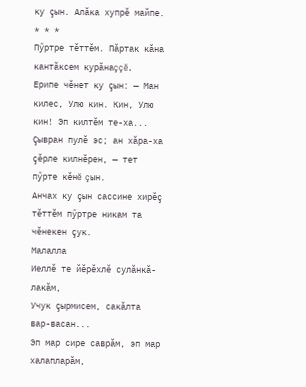ку çын. Алăка хупрĕ майпе.
* * *
Пӳртре тĕттĕм. Пăртак кăна кантăксем курăнаççĕ.
Ерипе чĕнет ку çын: — Ман килес, Улю кин. Кин, Улю кин! Эп килтĕм те-ха... Çывран пулĕ эс; ан хăра-ха çĕрле килнĕрен, — тет пӳрте кĕнĕ çын.
Анчах ку çын сассине хирĕç тĕттĕм пӳртре никам та чĕнекен çук.
Малалла
Иеллĕ те йĕрĕхлĕ сулăнкă-лакăм,
Учук çырмисем, сакăлта вар-васан...
Эп мар сире саврăм, эп мар халапларăм,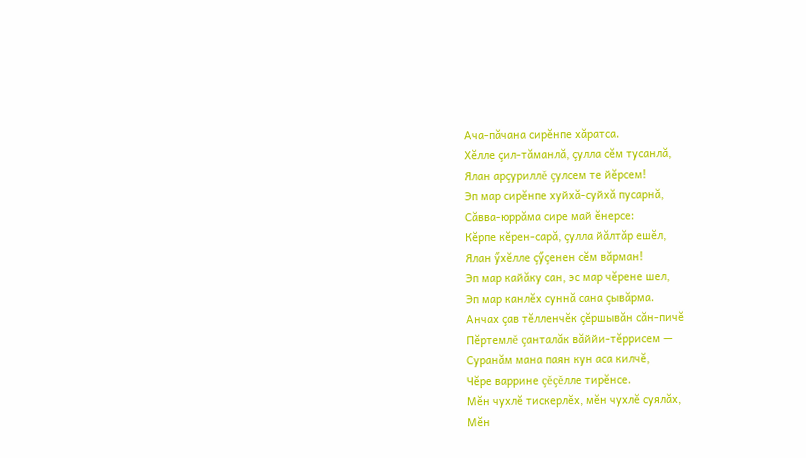Ача-пăчана сирĕнпе хăратса.
Хĕлле çил-тăманлă, çулла сĕм тусанлă,
Ялан арçуриллĕ çулсем те йĕрсем!
Эп мар сирĕнпе хуйхă-суйхă пусарнă,
Сăвва-юррăма сире май ĕнерсе:
Кĕрпе кĕрен-сарă, çулла йăлтăр ешĕл,
Ялан ӳхĕлле çӳçенен сĕм вăрман!
Эп мар кайăку сан, эс мар чĕрене шел,
Эп мар канлĕх суннă сана çывăрма.
Анчах çав тĕлленчĕк çĕршывăн сăн-пичĕ
Пĕртемлĕ çанталăк вăййи-тĕррисем —
Суранăм мана паян кун аса килчĕ,
Чĕре варрине çĕçĕлле тирĕнсе.
Мĕн чухлĕ тискерлĕх, мĕн чухлĕ суялăх,
Мĕн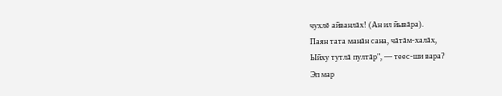чухлĕ айванлăх! (Ан ил йывăра).
Паян тата манăн сана, чăтăм-халăх,
Ыйху тутлă пултăр", — теес-ши вара?
Эп мар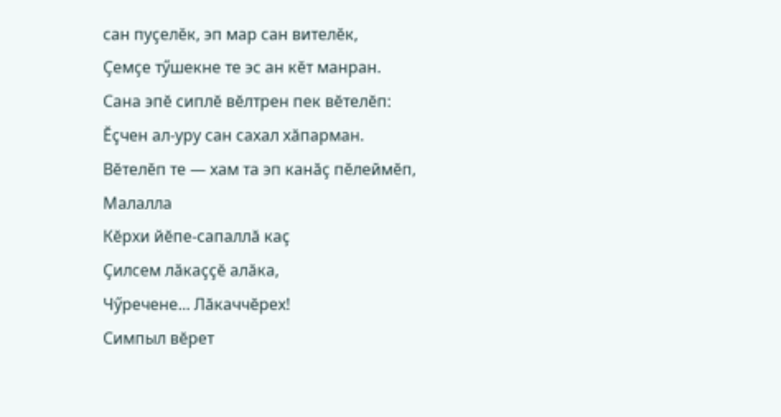сан пуçелĕк, эп мар сан вителĕк,
Çемçе тӳшекне те эс ан кĕт манран.
Сана эпĕ сиплĕ вĕлтрен пек вĕтелĕп:
Ĕçчен ал-уру сан сахал хăпарман.
Вĕтелĕп те — хам та эп канăç пĕлеймĕп,
Малалла
Кĕрхи йĕпе-сапаллă каç
Çилсем лăкаççĕ алăка,
Чӳречене... Лăкаччĕрех!
Симпыл вĕрет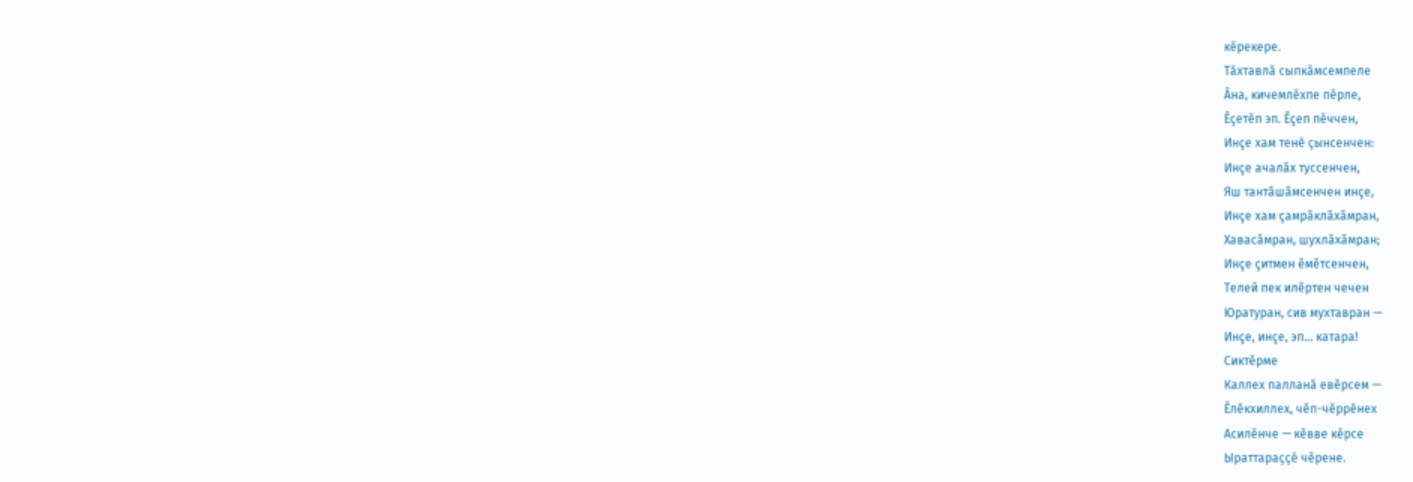кĕрекере.
Тăхтавлă сыпкăмсемпеле
Ăна, кичемлĕхпе пĕрле,
Ĕçетĕп эп. Ĕçеп пĕччен,
Инçе хам тенĕ çынсенчен:
Инçе ачалăх туссенчен,
Яш тантăшăмсенчен инçе,
Инçе хам çамрăклăхăмран,
Хавасăмран, шухлăхăмран;
Инçе çитмен ĕмĕтсенчен,
Телей пек илĕртен чечен
Юратуран, сив мухтавран —
Инçе, инçе, эп... катара!
Сиктĕрме
Каллех палланă евĕрсем —
Ĕлĕкхиллех, чĕп-чĕррĕнех
Асилĕнче — кĕвве кĕрсе
Ыраттараççĕ чĕрене.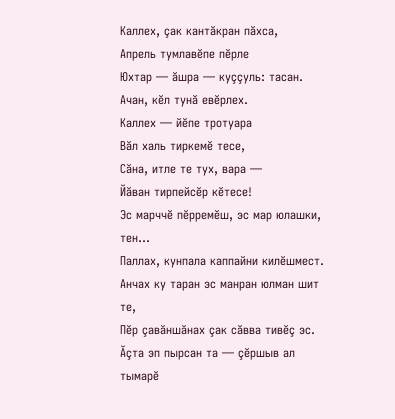Каллех, çак кантăкран пăхса,
Апрель тумлавĕпе пĕрле
Юхтар — ăшра — куççуль: тасан.
Ачан, кĕл тунă евĕрлех.
Каллех — йĕпе тротуара
Вăл халь тиркемĕ тесе,
Сăна, итле те тух, вара —
Йăван тирпейсĕр кĕтесе!
Эс марччĕ пĕрремĕш, эс мар юлашки, тен...
Паллах, кунпала каппайни килĕшмест.
Анчах ку таран эс манран юлман шит те,
Пĕр çавăншăнах çак сăвва тивĕç эс.
Ăçта эп пырсан та — çĕршыв ал тымарĕ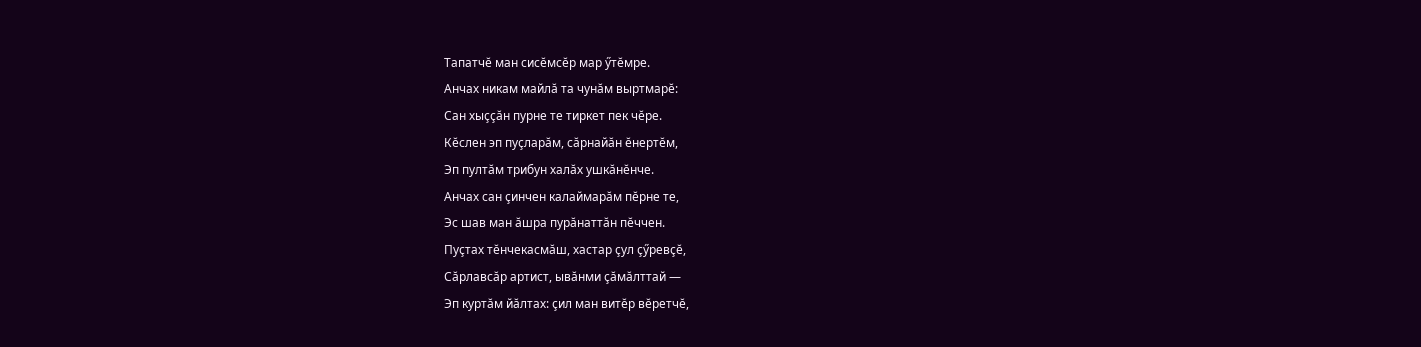Тапатчĕ ман сисĕмсĕр мар ӳтĕмре.
Анчах никам майлă та чунăм выртмарĕ:
Сан хыççăн пурне те тиркет пек чĕре.
Кĕслен эп пуçларăм, сăрнайăн ĕнертĕм,
Эп пултăм трибун халăх ушкăнĕнче.
Анчах сан çинчен калаймарăм пĕрне те,
Эс шав ман ăшра пурăнаттăн пĕччен.
Пуçтах тĕнчекасмăш, хастар çул çӳревçĕ,
Сăрлавсăр артист, ывăнми çăмăлттай —
Эп куртăм йăлтах: çил ман витĕр вĕретчĕ,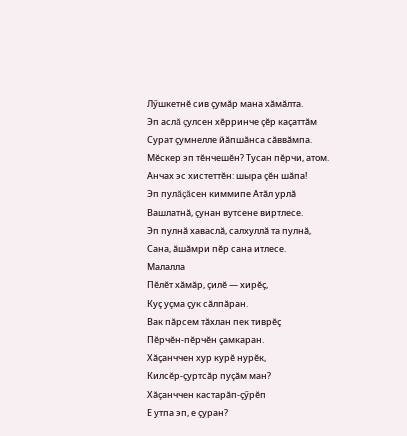Лӳшкетнĕ сив çумăр мана хăмăлта.
Эп аслă çулсен хĕрринче çĕр каçаттăм
Сурат çумнелле йăпшăнса сăввăмпа.
Мĕскер эп тĕнчешĕн? Тусан пĕрчи, атом.
Анчах эс хистеттĕн: шыра çĕн шăпа!
Эп пулăçăсен киммипе Атăл урлă
Вашлатнă, çунан вутсене виртлесе.
Эп пулнă хаваслă, салхуллă та пулнă,
Сана, ăшăмри пĕр сана итлесе.
Малалла
Пĕлĕт хăмăр, çилĕ — хирĕç,
Куç уçма çук сăлпăран.
Вак пăрсем тăхлан пек тиврĕç
Пĕрчĕн-пĕрчĕн çамкаран.
Хăçанччен хур курĕ нурĕк,
Килсĕр-çуртсăр пуçăм ман?
Хăçанччен кастарăп-çӳрĕп
Е утпа эп, е çуран?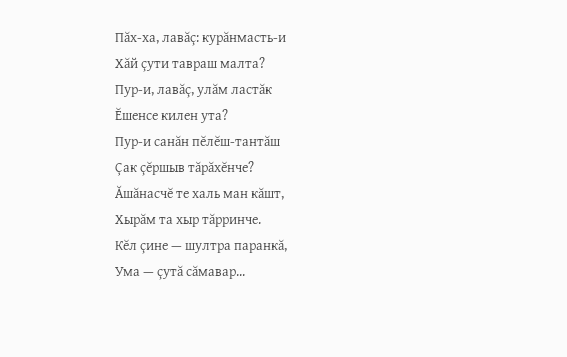Пăх-ха, лавăç: курăнмасть-и
Хăй çути тавраш малта?
Пур-и, лавăç, улăм ластăк
Ĕшенсе килен ута?
Пур-и санăн пĕлĕш-тантăш
Çак çĕршыв тăрăхĕнче?
Ăшăнасчĕ те халь ман кăшт,
Хырăм та хыр тăрринче.
Кĕл çине — шултра паранкă,
Ума — çутă сăмавар...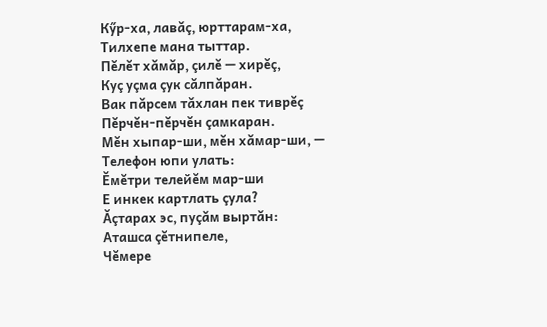Кӳр-ха, лавăç, юрттарам-ха,
Тилхепе мана тыттар.
Пĕлĕт хăмăр, çилĕ — хирĕç,
Куç уçма çук сăлпăран.
Вак пăрсем тăхлан пек тиврĕç
Пĕрчĕн-пĕрчĕн çамкаран.
Мĕн хыпар-ши, мĕн хăмар-ши, —
Телефон юпи улать:
Ĕмĕтри телейĕм мар-ши
Е инкек картлать çула?
Ăçтарах эс, пуçăм выртăн:
Аташса çĕтнипеле,
Чĕмере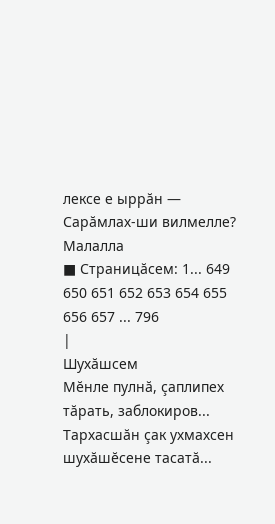лексе е ыррăн —
Сарăмлах-ши вилмелле?
Малалла
■ Страницăсем: 1... 649 650 651 652 653 654 655 656 657 ... 796
|
Шухăшсем
Мĕнле пулнă, çаплипех тăрать, заблокиров...
Тархасшăн çак ухмахсен шухăшĕсене тасатă...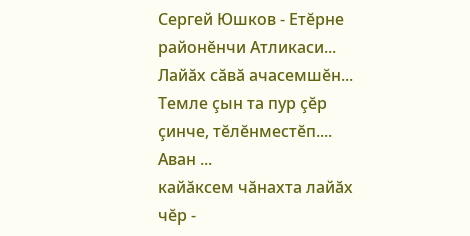Сергей Юшков - Етĕрне районĕнчи Атликаси...
Лайăх сăвă ачасемшĕн...
Темле çын та пур çĕр çинче, тĕлĕнместĕп....
Аван ...
кайăксем чăнахта лайăх чĕр -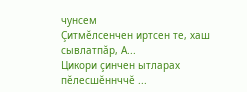чунсем
Çитмĕлсенчен иртсен те, хаш сывлатпăр, А...
Цикори çинчен ытларах пĕлесшĕннччĕ ...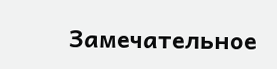Замечательное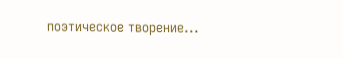поэтическое творение...